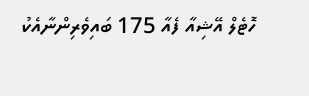ހޮޓެލް އޭޝިއާ ފެއާ 175 ބައިވެރިންނާއެކު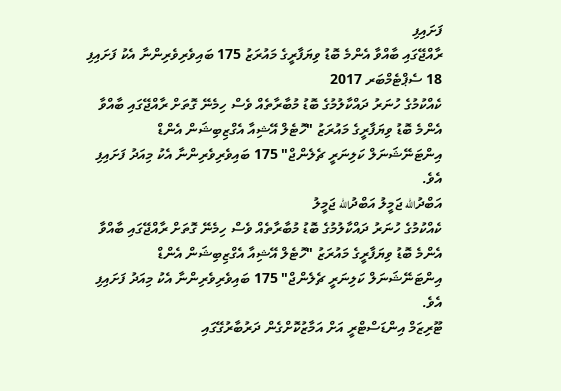ފަށައިފި
ރާއްޖޭގައި ބާއްވާ އެންމެ ބޮޑު ވިޔަފާރީގެ މައުރަޒު 175 ބައިވެރިވެރިންނާ އެކު ފަށައިފި
18 ސެޕްޓެމްބަރ 2017
ކެއްކުމުގެ ހުނަރު ދައްކާލުމުގެ ބޮޑު މުބާރާތެއް ވެސް ހިމެނޭ ގޮތަށް ރާއްޖޭގައި ބާއްވާ އެންމެ ބޮޑު ވިޔަފާރީގެ މައުރަޒު "ހޮޓެލް އޭޝިއާ އެގްޒިބިޝަން އެންޑް އިންޓަނޭޝަނަލް ކަލިނަރީ ޗެލެންޖް" 175 ބައިވެރިވެރިންނާ އެކު މިއަދު ފަށައިފި އެވެ.
އަބްދުالله ޖަމީލު އަބްދުالله ޖަމީލު
ކެއްކުމުގެ ހުނަރު ދައްކާލުމުގެ ބޮޑު މުބާރާތެއް ވެސް ހިމެނޭ ގޮތަށް ރާއްޖޭގައި ބާއްވާ އެންމެ ބޮޑު ވިޔަފާރީގެ މައުރަޒު "ހޮޓެލް އޭޝިއާ އެގްޒިބިޝަން އެންޑް އިންޓަނޭޝަނަލް ކަލިނަރީ ޗެލެންޖް" 175 ބައިވެރިވެރިންނާ އެކު މިއަދު ފަށައިފި އެވެ.
ޓޫރިޒަމް އިންޑަސްޓްރީ އަށް އަމާޒުކޮށްގެން ދަރުބާރުގޭގައި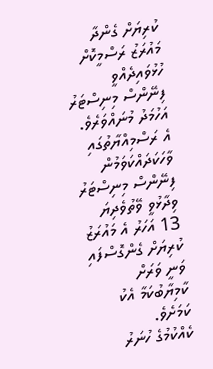ކުރިޔަށް ގެންދާ މައުރަޒު ރަސްމީކޮށް ހުޅުވައިދެއްވީ ފިނޭންސް މިނިސްޓަރު އަހުމަދު މުނައްވަރެވެ.
އެ ރަސްމިއްޔާތުގައި ވާހަކަދައްކަވަމުން ފިނޭންސް މިނިސްޓަރު ވިދާޅުވީ ވޭތުވެދިޔަ 13 އަހަރު އެ މައުރަޒު ކުރިޔަށް ގެންގޮސްފައި ވަނީ ވަރަށް ކާމިޔާބުކަމާ އެކު ކަމަށެވެ.
ކެއްކުމުގެ ހުނަރު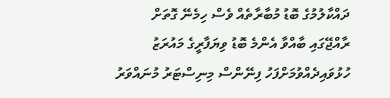ދައްކާލުމުގެ ބޮޑު މުބާރާތެއް ވެސް ހިމެނޭ ގޮތަށް ރާއްޖޭގައި ބާއްވާ އެންމެ ބޮޑު ވިޔަފާރީގެ މައުރަޒު ހުޅުވައިދެއްވުމަށްފަހު ފިނޭންސް މިނިސްޓަރު މުނައްވަރު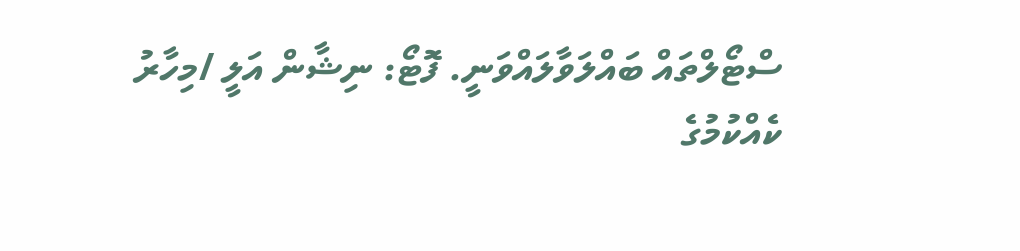ސްޓޯލްތައް ބައްލަވާލައްވަނީ. ފޮޓޯ: ނިޝާން އަލީ /މިހާރު
ކެއްކުމުގެ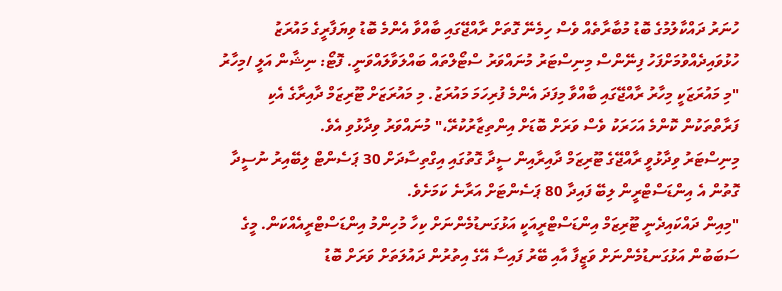ހުނަރު ދައްކާލުމުގެ ބޮޑު މުބާރާތެއް ވެސް ހިމެނޭ ގޮތަށް ރާއްޖޭގައި ބާއްވާ އެންމެ ބޮޑު ވިޔަފާރީގެ މައުރަޒު ހުޅުވައިދެއްވުމަށްފަހު ފިނޭންސް މިނިސްޓަރު މުނައްވަރު ސްޓޯލްތައް ބައްލަވާލައްވަނީ. ފޮޓޯ: ނިޝާން އަލީ /މިހާރު
"މި މައުރަޒަކީ މިހާރު ރާއްޖޭގައި ބާއްވާ މިފަދަ އެންމެ ފުރިހަމަ މައުރަޒު. މި މައުރަޒަށް ޓޫރިޒަމް ދާއިރާގެ އެކި ފަރާތްތަކުން ކޮންމެ އަހަރަކު ވެސް ވަރަށް ބޮޑަށް އިންތިޒާރުކުރޭ،" މުނައްވަރު ވިދާޅުވި އެވެ.
މިނިސްޓަރު ވިދާޅުވީ ރާއްޖޭގެ ޓޫރިޒަމް ދާއިރާއިން ސީދާ ގޮތުގައި އިގްތިސާދަށް 30 ޕަސެންޓް ލިބޭއިރު ނުސީދާ ގޮތުން އެ އިންޑަސްޓްރީން ލިބޭ ފައިދާ 80 ޕަސެންޓަށް އަރާނެ ކަމަށެވެ.
"މިއިން ދައްކައިދެނީ ޓޫރިޒަމް އިންޑަސްޓްރީއަކީ އަޅުގަނޑުމެންނަށް ކިހާ މުހިންމު އިންޑަސްޓްރީއެއްކަން. މީގެ ސަބަބުން އަޅުގަނޑުމެންނަށް ވަޒީފާ އާއި ބޭރު ފައިސާ އޭގެ އިތުރުން ދައުލަތަށް ވަރަށް ބޮޑު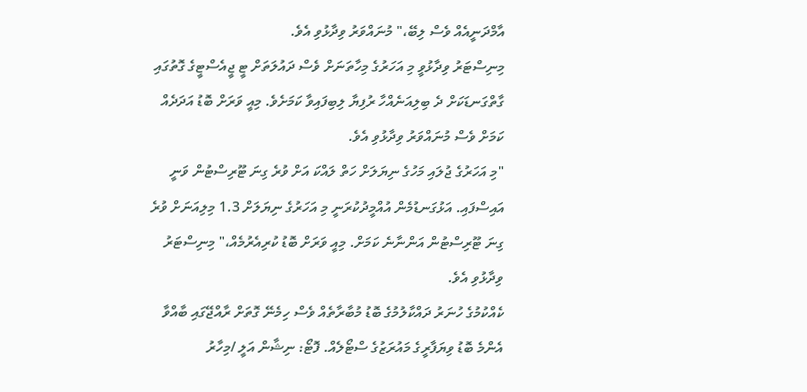އާމްދަނީއެއް ވެސް ލިބޭ،" މުނައްވަރު ވިދާޅުވި އެވެ.
މިނިސްޓަރު ވިދާޅުވީ މި އަހަރުގެ މިހާތަނަށް ވެސް ދައުލަތަށް ޓީ ޖީއެސްޓީގެ ގޮތުގައި ގާތްގަނޑަކަށް ދެ ބިލިއަނެއްހާ ރުފިޔާ ލިބިފައިވާ ކަމަށެވެ. މިއީ ވަރަށް ބޮޑު އަދަދެއް ކަމަށް ވެސް މުނައްވަރު ވިދާޅުވި އެވެ.
"މި އަހަރުގެ ޖުލައި މަހުގެ ނިޔަލަށް ހަތް ލައްކަ އަށް ވުރެ ގިނަ ޓޫރިސްޓުން ވަނީ އައިސްފައި. އަޅުގަނޑުމެން އުއްމީދުކުރަނީ މި އަހަރުގެ ނިޔަލަށް 1.3 މިލިއަނަށް ވުރެ ގިނަ ޓޫރިސްޓުން އަންނާނެ ކަމަށް. މިއީ ވަރަށް ބޮޑު ކުރިއެރުމެއް،" މިނިސްޓަރު ވިދާޅުވި އެވެ.
ކެއްކުމުގެ ހުނަރު ދައްކާލުމުގެ ބޮޑު މުބާރާތެއް ވެސް ހިމެނޭ ގޮތަށް ރާއްޖޭގައި ބާއްވާ އެންމެ ބޮޑު ވިޔަފާރީގެ މައުރަޒުގެ ސްޓޯލެއް. ފޮޓޯ: ނިޝާން އަލީ /މިހާރު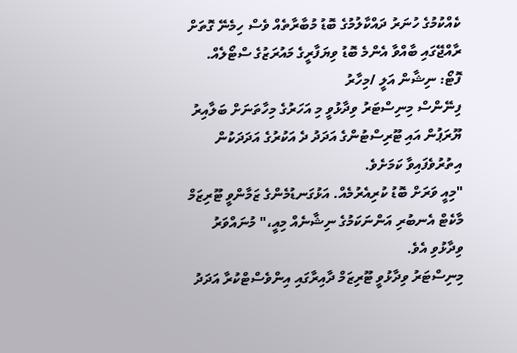ކެއްކުމުގެ ހުނަރު ދައްކާލުމުގެ ބޮޑު މުބާރާތެއް ވެސް ހިމެނޭ ގޮތަށް ރާއްޖޭގައި ބާއްވާ އެންމެ ބޮޑު ވިޔަފާރީގެ މައުރަޒުގެ ސްޓޯލެއް. ފޮޓޯ: ނިޝާން އަލީ /މިހާރު
ފިނޭންސް މިނިސްޓަރު ވިދާޅުވީ މި އަހަރުގެ މިހާތަނަށް ބަލާއިރު ޔޫރަޕުން އައި ޓޫރިސްޓުންގެ އަދަދު ދެ އަކުރުގެ އަދަދަކުން އިތުރުވެފައިވާ ކަމަށެވެ.
"މިއީ ވަރަށް ބޮޑު ކުރިއެރުމެއް. އަޅުގަނޑުމެންގެ ޒަމާންވީ ޓޫރިޒަމް މާކެޓް އެނބުރި އަންނަކަމުގެ ނިޝާނެއް މިއީ،" މުނައްވަރު ވިދާޅުވި އެވެ.
މިނިސްޓަރު ވިދާޅުވީ ޓޫރިޒަމް ދާއިރާގައި އިންވެސްޓްކުރާ އަދަދު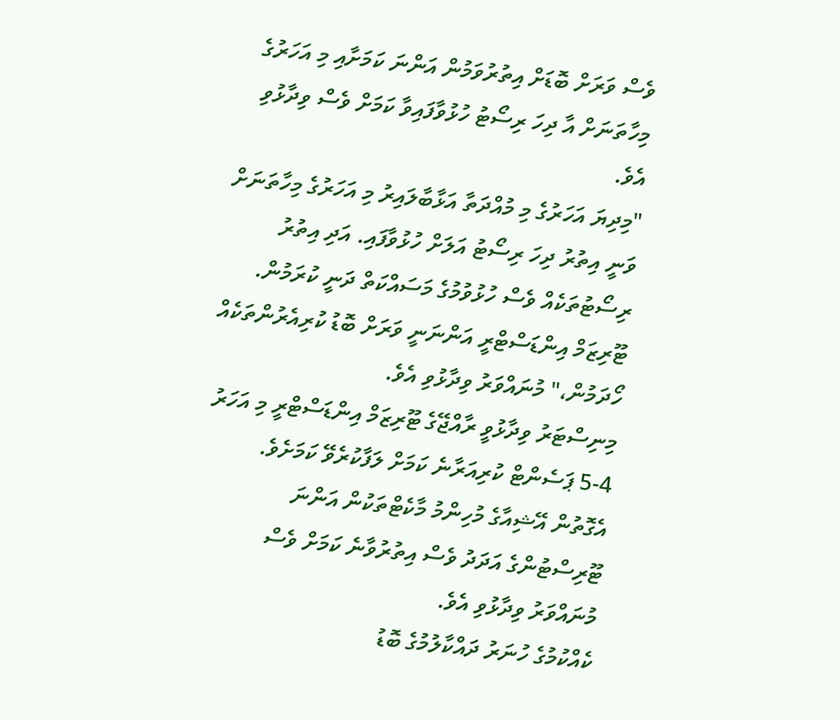ވެސް ވަރަށް ބޮޑަށް އިތުރުވަމުން އަންނަ ކަމަށާއި މި އަހަރުގެ މިހާތަނަށް އާ ދިހަ ރިސޯޓު ހުޅުވާފައިވާ ކަމަށް ވެސް ވިދާޅުވި އެވެ.
"މިދިޔަ އަހަރުގެ މި މުއްދަތާ އަޅާބާލައިރު މި އަހަރުގެ މިހާތަނަށް ވަނީ އިތުރު ދިހަ ރިސޯޓު އަލަށް ހުޅުވާފައި. އަދި އިތުރު ރިސޯޓުތަކެއް ވެސް ހުޅުވުމުގެ މަސައްކަތް ދަނީ ކުރަމުން. ޓޫރިޒަމް އިންޑަސްޓްރީ އަންނަނީ ވަރަށް ބޮޑު ކުރިއެރުންތަކެއް ހޯދަމުން،" މުނައްވަރު ވިދާޅުވި އެވެ.
މިނިސްޓަރު ވިދާޅުވީ ރާއްޖޭގެ ޓޫރިޒަމް އިންޑަސްޓްރީ މި އަހަރު 4-5 ޕަސެންޓް ކުރިއަރާނެ ކަމަށް ލަފާކުރެވޭ ކަމަށެވެ. އެގޮތުން އޭޝިއާގެ މުހިންމު މާކެޓްތަކުން އަންނަ ޓޫރިސްޓުންގެ އަދަދު ވެސް އިތުރުވާނެ ކަމަށް ވެސް މުނައްވަރު ވިދާޅުވި އެވެ.
ކެއްކުމުގެ ހުނަރު ދައްކާލުމުގެ ބޮޑު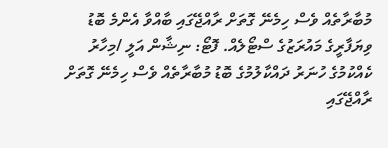މުބާރާތެއް ވެސް ހިމެނޭ ގޮތަށް ރާއްޖޭގައި ބާއްވާ އެންމެ ބޮޑު ވިޔަފާރީގެ މައުރަޒުގެ ސްޓޯލެއް. ފޮޓޯ: ނިޝާން އަލީ /މިހާރު
ކެއްކުމުގެ ހުނަރު ދައްކާލުމުގެ ބޮޑު މުބާރާތެއް ވެސް ހިމެނޭ ގޮތަށް ރާއްޖޭގައި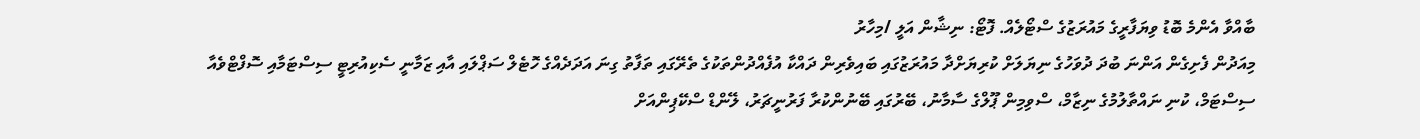ބާއްވާ އެންމެ ބޮޑު ވިޔަފާރީގެ މައުރަޒުގެ ސްޓޯލެއް. ފޮޓޯ: ނިޝާން އަލީ /މިހާރު
މިއަދުން ފެށިގެން އަންނަ ބުދަ ދުވަހުގެ ނިޔަލަށް ކުރިޔަށްދާ މައުރަޒުގައި ބައިވެރިން ދައްކާ އުފެއްދުންތަކުގެ ތެރޭގައި ތަފާތު ގިނަ އަދަދެއްގެ ހޮޓެލް ސަޕްލައި އާއި ޒަމާނީ ސެކިއުރިޓީ ސިސްޓަމާއި ސޮފްޓްވެއާ ސިސްޓަމް، ކުނި ނައްތާލުމުގެ ނިޒާމް، ސްވިމިން ޕޫލްގެ ސާމާނު، ބޭރުގައި ބޭނުންކުރާ ފަރުނީޗަރު، ލޭންޑް ސްކޭޕިންއަށް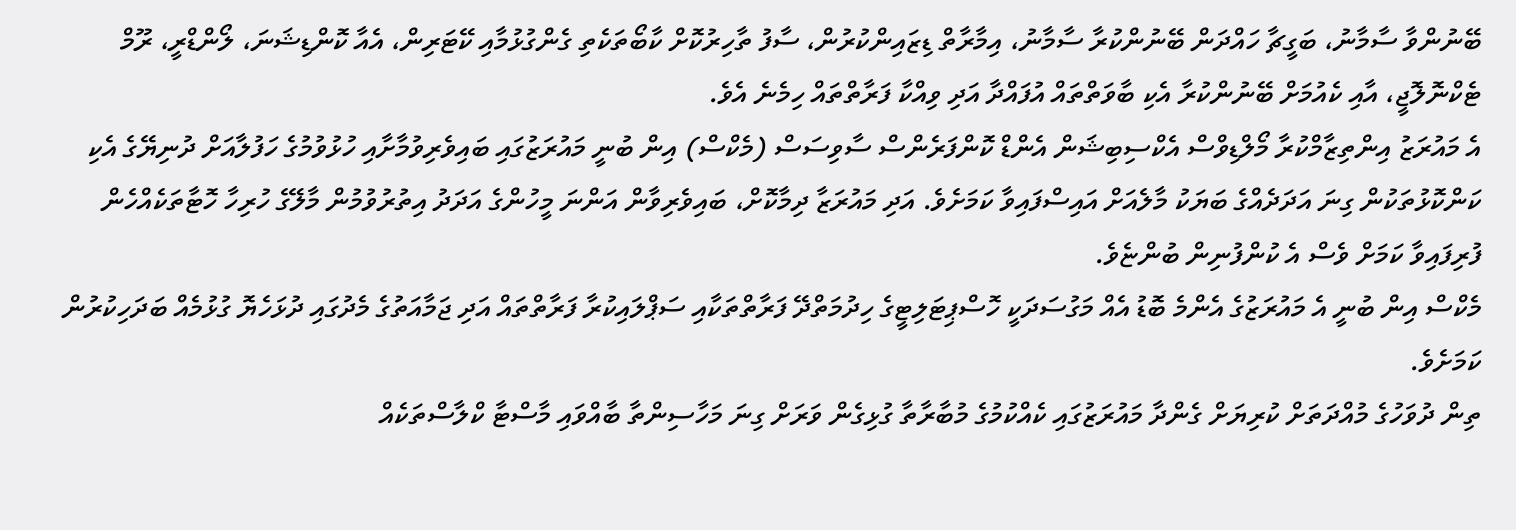ބޭނުންވާ ސާމާނު، ބަގީޗާ ހައްދަން ބޭނުންކުރާ ސާމާނު، އިމާރާތް ޑިޒައިންކުރުން، ސާފު ތާހިރުކޮށް ކާބޯތަކެތި ގެންގުޅުމާއި ކޭޓަރިން، އެއާ ކޮންޑިޝަނަ، ލޯންޑްރީ، ރޫމް ޓެކްނޮލޮޖީ، އާއި ކެއުމަށް ބޭނުންކުރާ އެކި ބާވަތްތައް އުފައްދާ އަދި ވިއްކާ ފަރާތްތައް ހިމެނެ އެވެ.
އެ މައުރަޒު އިންތިޒާމްކުރާ މޯލްޑިވްސް އެކްސިބިޝަން އެންޑް ކޮންފަރެންސް ސާވިސަސް (މެކްސް) އިން ބުނީ މައުރަޒުގައި ބައިވެރިވުމާށާއި ހުޅުވުމުގެ ހަފުލާއަށް ދުނިޔޭގެ އެކި ކަންކޮޅުތަކުން ގިނަ އަދަދެއްގެ ބަޔަކު މާލެއަށް އައިސްފައިވާ ކަމަށެވެ. އަދި މައުރަޒާ ދިމާކޮށް، ބައިވެރިވާން އަންނަ މީހުންގެ އަދަދު އިތުރުވުމުން މާލޭގެ ހުރިހާ ހޮޓާތަކެއްހެން ފުރިފައިވާ ކަމަށް ވެސް އެ ކުންފުނިން ބުންޏެވެ.
މެކްސް އިން ބުނީ އެ މައުރަޒުގެ އެންމެ ބޮޑު އެއް މަގުސަދަކީ ހޮސްޕިޓަލިޓީގެ ހިދުމަތްދޭ ފަރާތްތަކާއި ސަޕްލައިކުރާ ފަރާތްތައް އަދި ޖަމާއަތުގެ މެދުގައި ދުޅަހެޔޮ ގުޅުމެއް ބަދަހިކުރުން ކަމަށެވެ.
ތިން ދުވަހުގެ މުއްދަތަށް ކުރިޔަށް ގެންދާ މައުރަޒުގައި ކެއްކުމުގެ މުބާރާތާ ގުޅިގެން ވަރަށް ގިނަ މަހާސިންތާ ބާއްވައި މާސްޓާ ކްލާސްތަކެއް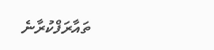ތައާރަފްކުރާނެ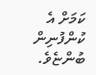ކަމަށް އެ ކުންފުނިން ބުންޏެވެ.